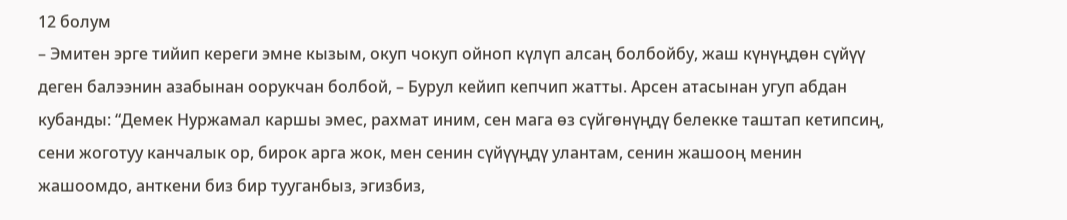12 болум
– Эмитен эрге тийип кереги эмне кызым, окуп чокуп ойноп күлүп алсаң болбойбу, жаш күнүңдөн сүйүү деген балээнин азабынан оорукчан болбой, – Бурул кейип кепчип жатты. Арсен атасынан угуп абдан кубанды: “Демек Нуржамал каршы эмес, рахмат иним, сен мага өз сүйгөнүңдү белекке таштап кетипсиң, сени жоготуу канчалык ор, бирок арга жок, мен сенин сүйүүңдү улантам, сенин жашооң менин жашоомдо, анткени биз бир тууганбыз, эгизбиз,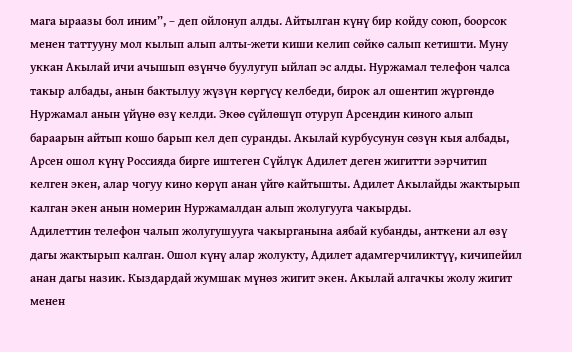мага ыраазы бол иним”, – деп ойлонуп алды. Айтылган күнү бир койду союп, боорсок менен таттууну мол кылып алып алты-жети киши келип сөйкө салып кетишти. Муну уккан Акылай ичи ачышып өзүнчө буулугуп ыйлап эс алды. Нуржамал телефон чалса такыр албады, анын бактылуу жүзүн көргүсү келбеди, бирок ал ошентип жүргөндө Нуржамал анын үйүнө өзү келди. Экөө сүйлөшүп отуруп Арсендин киного алып бараарын айтып кошо барып кел деп суранды. Акылай курбусунун сөзүн кыя албады, Арсен ошол күнү Россияда бирге иштеген Сүйлүк Адилет деген жигитти ээрчитип келген экен, алар чогуу кино көрүп анан үйгө кайтышты. Адилет Акылайды жактырып калган экен анын номерин Нуржамалдан алып жолугууга чакырды.
Адилеттин телефон чалып жолугушууга чакырганына аябай кубанды, анткени ал өзү дагы жактырып калган. Ошол күнү алар жолукту, Адилет адамгерчиликтүү, кичипейил анан дагы назик. Кыздардай жумшак мүнөз жигит экен. Акылай алгачкы жолу жигит менен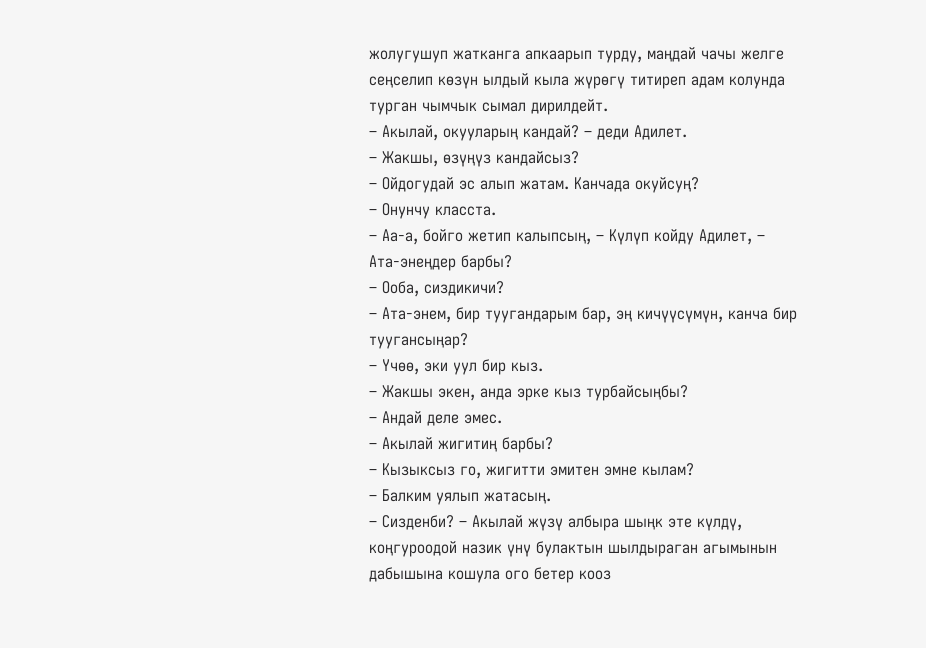жолугушуп жатканга апкаарып турду, маңдай чачы желге сеңселип көзүн ылдый кыла жүрөгү титиреп адам колунда турган чымчык сымал дирилдейт.
– Акылай, окууларың кандай? – деди Адилет.
– Жакшы, өзүңүз кандайсыз?
– Ойдогудай эс алып жатам. Канчада окуйсуң?
– Онунчу класста.
– Аа-а, бойго жетип калыпсың, – Күлүп койду Адилет, – Ата-энеңдер барбы?
– Ооба, сиздикичи?
– Ата-энем, бир туугандарым бар, эң кичүүсүмүн, канча бир туугансыңар?
– Үчөө, эки уул бир кыз.
– Жакшы экен, анда эрке кыз турбайсыңбы?
– Андай деле эмес.
– Акылай жигитиң барбы?
– Кызыксыз го, жигитти эмитен эмне кылам?
– Балким уялып жатасың.
– Сизденби? – Акылай жүзү албыра шыңк эте күлдү, коңгуроодой назик үнү булактын шылдыраган агымынын дабышына кошула ого бетер кооз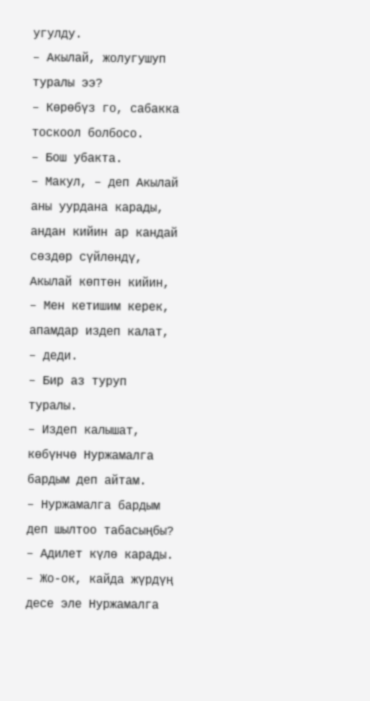угулду.
– Акылай, жолугушуп туралы ээ?
– Көрөбүз го, сабакка тоскоол болбосо.
– Бош убакта.
– Макул, – деп Акылай аны уурдана карады, андан кийин ар кандай сөздөр сүйлөндү, Акылай көптөн кийин, – Мен кетишим керек, апамдар издеп калат, – деди.
– Бир аз туруп туралы.
– Издеп калышат, көбүнчө Нуржамалга бардым деп айтам.
– Нуржамалга бардым деп шылтоо табасыңбы? – Адилет күлө карады.
– Жо-ок, кайда жүрдүң десе эле Нуржамалга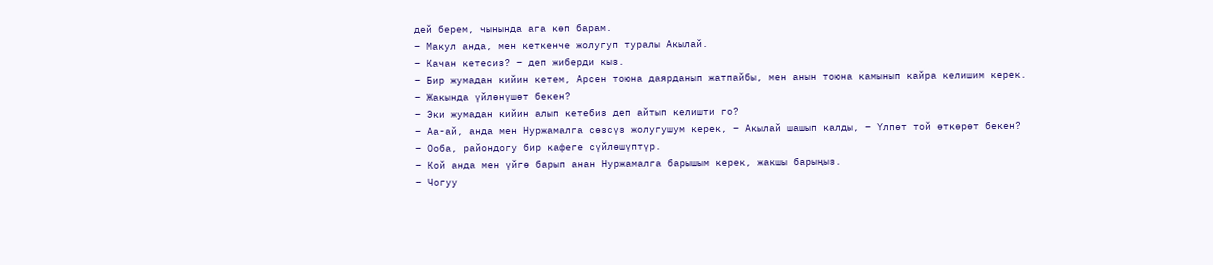дей берем, чынында ага көп барам.
– Макул анда, мен кеткенче жолугуп туралы Акылай.
– Качан кетесиз? – деп жиберди кыз.
– Бир жумадан кийин кетем, Арсен тоюна даярданып жатпайбы, мен анын тоюна камынып кайра келишим керек.
– Жакында үйлөнүшөт бекен?
– Эки жумадан кийин алып кетебиз деп айтып келишти го?
– Аа-ай, анда мен Нуржамалга сөзсүз жолугушум керек, – Акылай шашып калды, – Үлпөт той өткөрөт бекен?
– Ооба, райондогу бир кафеге сүйлөшүптүр.
– Кой анда мен үйгө барып анан Нуржамалга барышым керек, жакшы барыңыз.
– Чогуу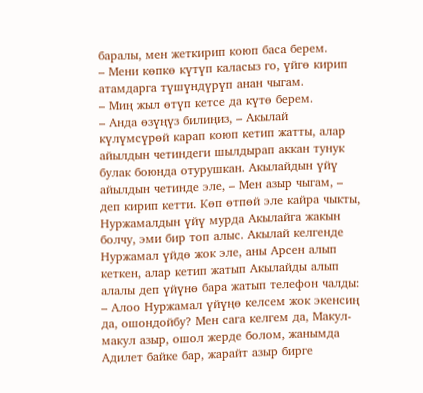баралы, мен жеткирип коюп баса берем.
– Мени көпкө күтүп каласыз го, үйгө кирип атамдарга түшүндүрүп анан чыгам.
– Миң жыл өтүп кетсе да күтө берем.
– Анда өзүңүз билиңиз, – Акылай күлүмсүрөй карап коюп кетип жатты, алар айылдын четиндеги шылдырап аккан тунук булак боюнда отурушкан. Акылайдын үйү айылдын четинде эле, – Мен азыр чыгам, – деп кирип кетти. Көп өтпөй эле кайра чыкты, Нуржамалдын үйү мурда Акылайга жакын болчу, эми бир топ алыс. Акылай келгенде Нуржамал үйдө жок эле, аны Арсен алып кеткен, алар кетип жатып Акылайды алып алалы деп үйүнө бара жатып телефон чалды:
– Алоо Нуржамал үйүңө келсем жок экенсиң да, ошондойбу? Мен сага келгем да, Макул-макул азыр, ошол жерде болом, жанымда Адилет байке бар, жарайт азыр бирге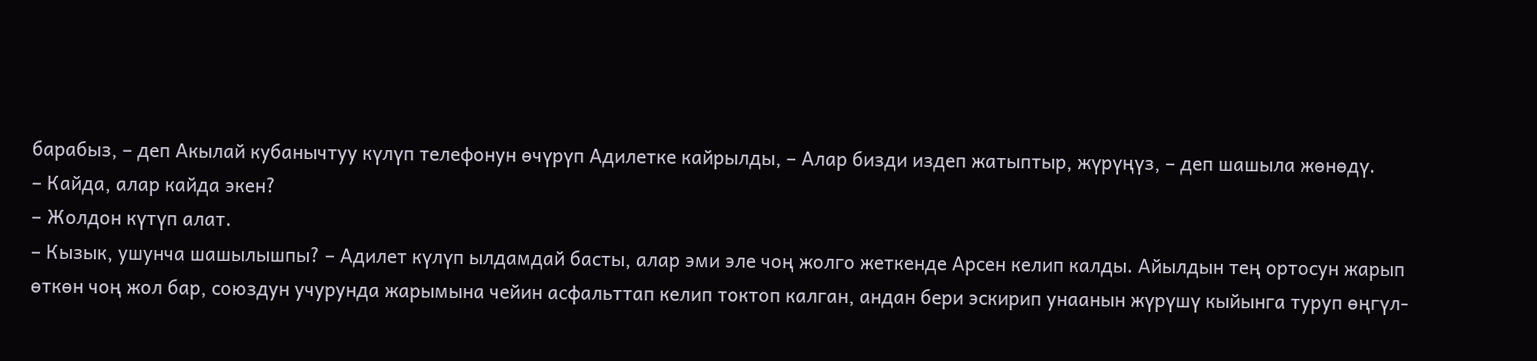барабыз, – деп Акылай кубанычтуу күлүп телефонун өчүрүп Адилетке кайрылды, – Алар бизди издеп жатыптыр, жүрүңүз, – деп шашыла жөнөдү.
– Кайда, алар кайда экен?
– Жолдон күтүп алат.
– Кызык, ушунча шашылышпы? – Адилет күлүп ылдамдай басты, алар эми эле чоң жолго жеткенде Арсен келип калды. Айылдын тең ортосун жарып өткөн чоң жол бар, союздун учурунда жарымына чейин асфальттап келип токтоп калган, андан бери эскирип унаанын жүрүшү кыйынга туруп өңгүл-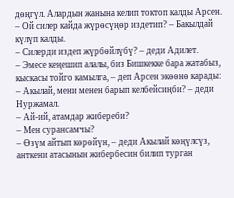дөңгүл. Алардын жанына келип токтоп калды Арсен.
– Ой силер кайда жүрөсүңөр издетип? – Бакылдай күлүп калды.
– Силерди издеп жүрбөйлүбү? – деди Адилет.
– Эмесе кеңешип алалы, биз Бишкекке бара жатабыз, кыскасы тойго камылга, – деп Арсен экөөнө карады:
– Акылай, мени менен барып келбейсиңби? – деди Нуржамал.
– Ай-ий, атамдар жибереби?
– Мен сурансамчы?
– Өзүм айтып көрөйүн, – деди Акылай көңүлсүз, анткени атасынын жибербесин билип турган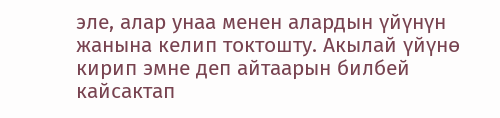эле, алар унаа менен алардын үйүнүн жанына келип токтошту. Акылай үйүнө кирип эмне деп айтаарын билбей кайсактап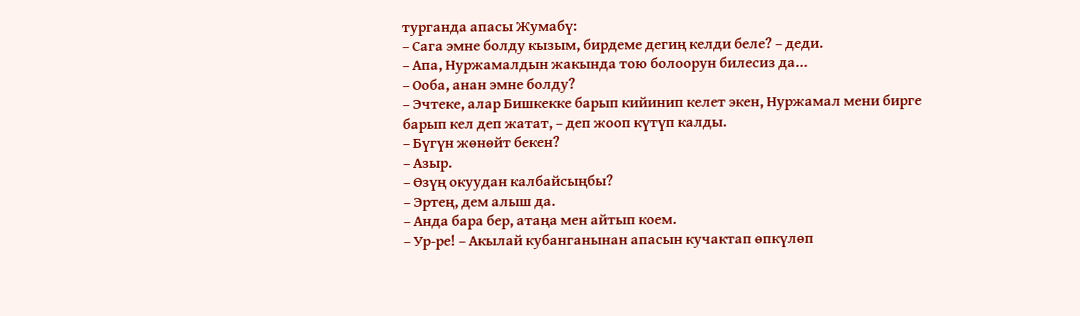турганда апасы Жумабү:
– Сага эмне болду кызым, бирдеме дегиң келди беле? – деди.
– Апа, Нуржамалдын жакында тою болоорун билесиз да…
– Ооба, анан эмне болду?
– Эчтеке, алар Бишкекке барып кийинип келет экен, Нуржамал мени бирге барып кел деп жатат, – деп жооп күтүп калды.
– Бүгүн жөнөйт бекен?
– Азыр.
– Өзүң окуудан калбайсыңбы?
– Эртең, дем алыш да.
– Анда бара бер, атаңа мен айтып коем.
– Ур-ре! – Акылай кубанганынан апасын кучактап өпкүлөп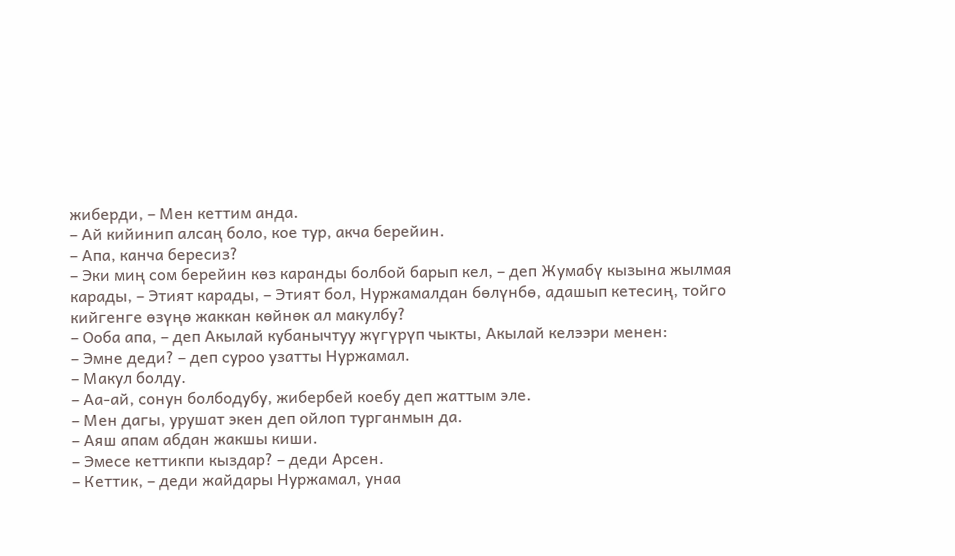жиберди, – Мен кеттим анда.
– Ай кийинип алсаң боло, кое тур, акча берейин.
– Апа, канча бересиз?
– Эки миң сом берейин көз каранды болбой барып кел, – деп Жумабү кызына жылмая карады, – Этият карады, – Этият бол, Нуржамалдан бөлүнбө, адашып кетесиң, тойго кийгенге өзүңө жаккан көйнөк ал макулбу?
– Ооба апа, – деп Акылай кубанычтуу жүгүрүп чыкты, Акылай келээри менен:
– Эмне деди? – деп суроо узатты Нуржамал.
– Макул болду.
– Аа-ай, сонун болбодубу, жибербей коебу деп жаттым эле.
– Мен дагы, урушат экен деп ойлоп турганмын да.
– Аяш апам абдан жакшы киши.
– Эмесе кеттикпи кыздар? – деди Арсен.
– Кеттик, – деди жайдары Нуржамал, унаа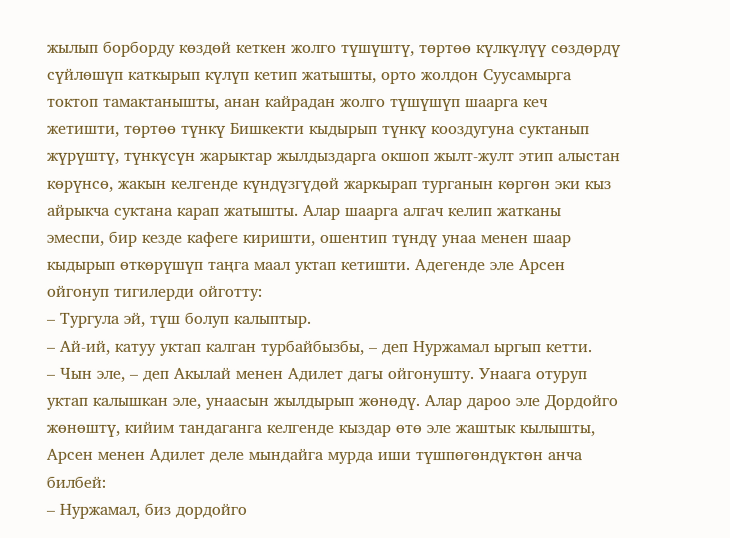жылып борборду көздөй кеткен жолго түшүштү, төртөө күлкүлүү сөздөрдү сүйлөшүп каткырып күлүп кетип жатышты, орто жолдон Суусамырга токтоп тамактанышты, анан кайрадан жолго түшүшүп шаарга кеч жетишти, төртөө түнкү Бишкекти кыдырып түнкү кооздугуна суктанып жүрүштү, түнкүсүн жарыктар жылдыздарга окшоп жылт-жулт этип алыстан көрүнсө, жакын келгенде күндүзгүдөй жаркырап турганын көргөн эки кыз айрыкча суктана карап жатышты. Алар шаарга алгач келип жатканы эмеспи, бир кезде кафеге киришти, ошентип түндү унаа менен шаар кыдырып өткөрүшүп таңга маал уктап кетишти. Адегенде эле Арсен ойгонуп тигилерди ойготту:
– Тургула эй, түш болуп калыптыр.
– Ай-ий, катуу уктап калган турбайбызбы, – деп Нуржамал ыргып кетти.
– Чын эле, – деп Акылай менен Адилет дагы ойгонушту. Унаага отуруп уктап калышкан эле, унаасын жылдырып жөнөдү. Алар дароо эле Дордойго жөнөштү, кийим тандаганга келгенде кыздар өтө эле жаштык кылышты, Арсен менен Адилет деле мындайга мурда иши түшпөгөндүктөн анча билбей:
– Нуржамал, биз дордойго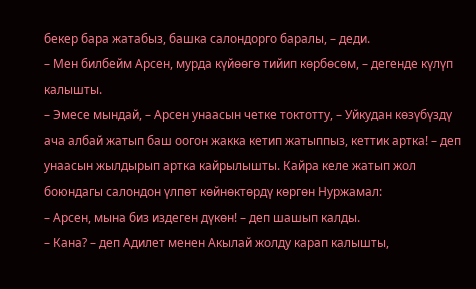бекер бара жатабыз, башка салондорго баралы, – деди.
– Мен билбейм Арсен, мурда күйөөгө тийип көрбөсөм, – дегенде күлүп калышты.
– Эмесе мындай, – Арсен унаасын четке токтотту, – Уйкудан көзүбүздү ача албай жатып баш оогон жакка кетип жатыппыз, кеттик артка! – деп унаасын жылдырып артка кайрылышты. Кайра келе жатып жол боюндагы салондон үлпөт көйнөктөрдү көргөн Нуржамал:
– Арсен, мына биз издеген дүкөн! – деп шашып калды.
– Кана? – деп Адилет менен Акылай жолду карап калышты,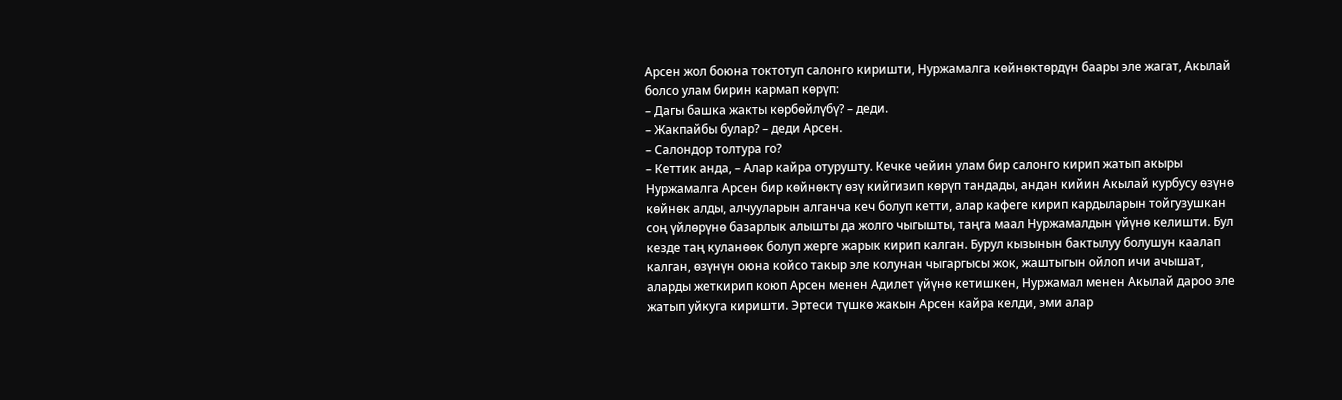Арсен жол боюна токтотуп салонго киришти, Нуржамалга көйнөктөрдүн баары эле жагат, Акылай болсо улам бирин кармап көрүп:
– Дагы башка жакты көрбөйлүбү? – деди.
– Жакпайбы булар? – деди Арсен.
– Салондор толтура го?
– Кеттик анда, – Алар кайра отурушту. Кечке чейин улам бир салонго кирип жатып акыры Нуржамалга Арсен бир көйнөктү өзү кийгизип көрүп тандады, андан кийин Акылай курбусу өзүнө көйнөк алды, алчууларын алганча кеч болуп кетти, алар кафеге кирип кардыларын тойгузушкан соң үйлөрүнө базарлык алышты да жолго чыгышты, таңга маал Нуржамалдын үйүнө келишти. Бул кезде таң куланөөк болуп жерге жарык кирип калган. Бурул кызынын бактылуу болушун каалап калган, өзүнүн оюна койсо такыр эле колунан чыгаргысы жок, жаштыгын ойлоп ичи ачышат, аларды жеткирип коюп Арсен менен Адилет үйүнө кетишкен, Нуржамал менен Акылай дароо эле жатып уйкуга киришти. Эртеси түшкө жакын Арсен кайра келди, эми алар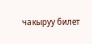чакыруу билет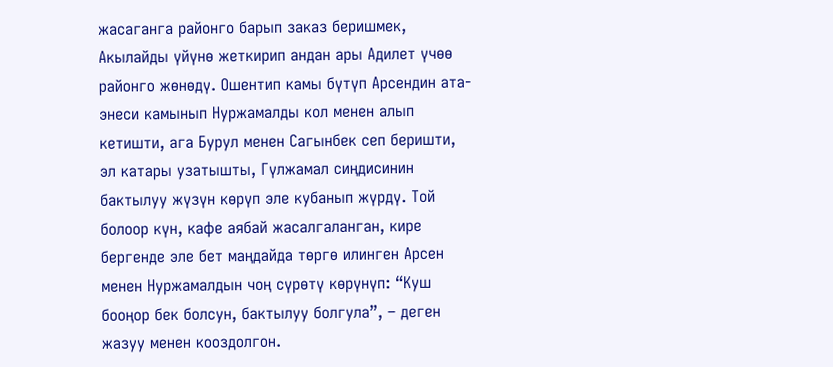жасаганга районго барып заказ беришмек, Акылайды үйүнө жеткирип андан ары Адилет үчөө районго жөнөдү. Ошентип камы бүтүп Арсендин ата-энеси камынып Нуржамалды кол менен алып кетишти, ага Бурул менен Сагынбек сеп беришти, эл катары узатышты, Гүлжамал сиңдисинин бактылуу жүзүн көрүп эле кубанып жүрдү. Той болоор күн, кафе аябай жасалгаланган, кире бергенде эле бет маңдайда төргө илинген Арсен менен Нуржамалдын чоң сүрөтү көрүнүп: “Куш бооңор бек болсун, бактылуу болгула”, – деген жазуу менен кооздолгон.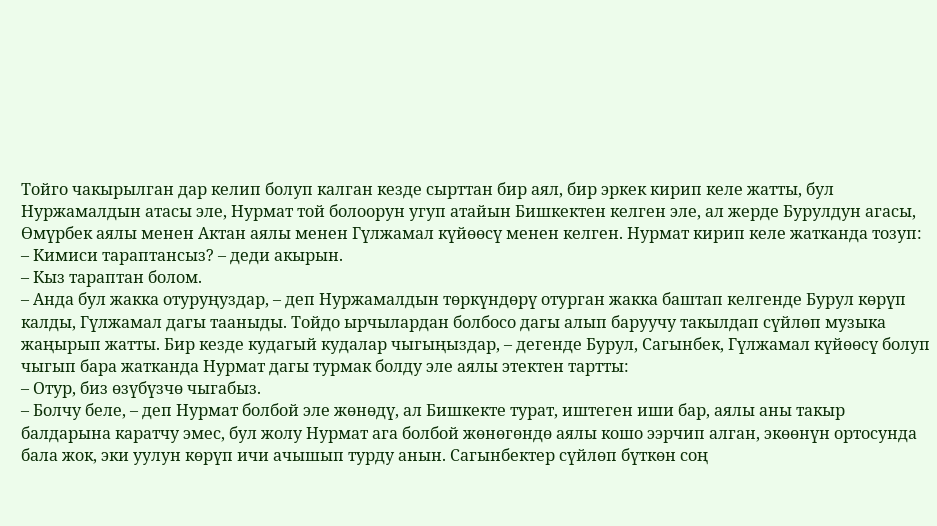Тойго чакырылган дар келип болуп калган кезде сырттан бир аял, бир эркек кирип келе жатты, бул Нуржамалдын атасы эле, Нурмат той болоорун угуп атайын Бишкектен келген эле, ал жерде Бурулдун агасы, Өмүрбек аялы менен Актан аялы менен Гүлжамал күйөөсү менен келген. Нурмат кирип келе жатканда тозуп:
– Кимиси тараптансыз? – деди акырын.
– Кыз тараптан болом.
– Анда бул жакка отуруңуздар, – деп Нуржамалдын төркүндөрү отурган жакка баштап келгенде Бурул көрүп калды, Гүлжамал дагы тааныды. Тойдо ырчылардан болбосо дагы алып баруучу такылдап сүйлөп музыка жаңырып жатты. Бир кезде кудагый кудалар чыгыңыздар, – дегенде Бурул, Сагынбек, Гүлжамал күйөөсү болуп чыгып бара жатканда Нурмат дагы турмак болду эле аялы этектен тартты:
– Отур, биз өзүбүзчө чыгабыз.
– Болчу беле, – деп Нурмат болбой эле жөнөдү, ал Бишкекте турат, иштеген иши бар, аялы аны такыр балдарына каратчу эмес, бул жолу Нурмат ага болбой жөнөгөндө аялы кошо ээрчип алган, экөөнүн ортосунда бала жок, эки уулун көрүп ичи ачышып турду анын. Сагынбектер сүйлөп бүткөн соң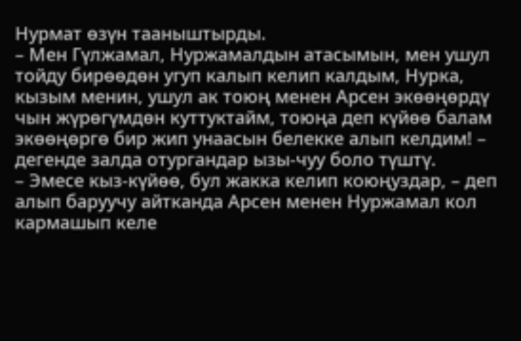Нурмат өзүн тааныштырды.
– Мен Гүлжамал, Нуржамалдын атасымын, мен ушул тойду бирөөдөн угуп калып келип калдым, Нурка, кызым менин, ушул ак тоюң менен Арсен экөөңөрдү чын жүрөгүмдөн куттуктайм, тоюңа деп күйөө балам экөөңөргө бир жип унаасын белекке алып келдим! – дегенде залда отургандар ызы-чуу боло түштү.
– Эмесе кыз-күйөө, бул жакка келип коюңуздар, – деп алып баруучу айтканда Арсен менен Нуржамал кол кармашып келе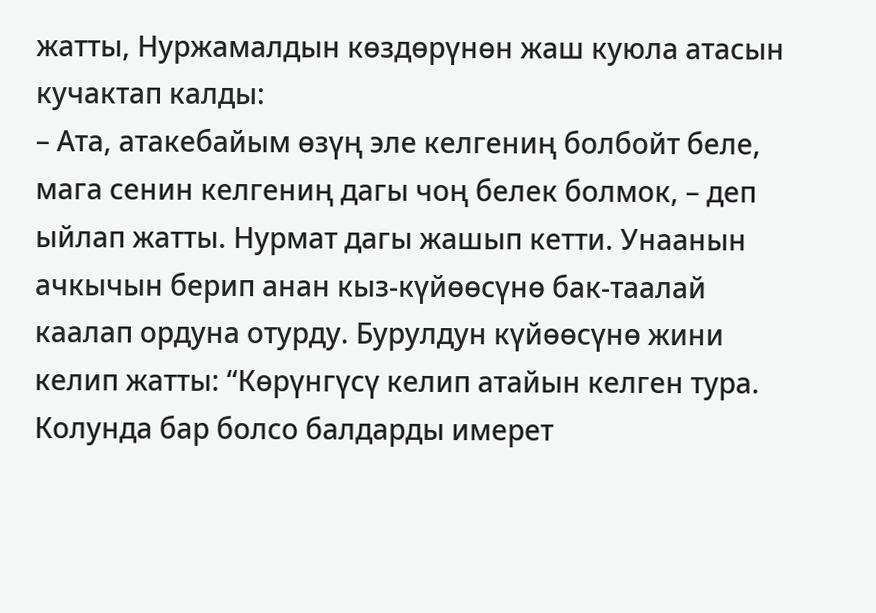жатты, Нуржамалдын көздөрүнөн жаш куюла атасын кучактап калды:
– Ата, атакебайым өзүң эле келгениң болбойт беле, мага сенин келгениң дагы чоң белек болмок, – деп ыйлап жатты. Нурмат дагы жашып кетти. Унаанын ачкычын берип анан кыз-күйөөсүнө бак-таалай каалап ордуна отурду. Бурулдун күйөөсүнө жини келип жатты: “Көрүнгүсү келип атайын келген тура. Колунда бар болсо балдарды имерет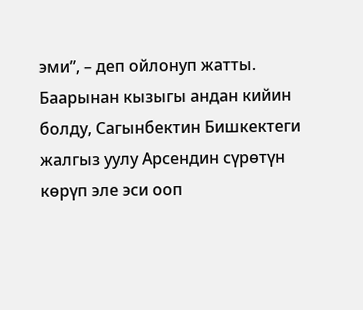эми”, – деп ойлонуп жатты. Баарынан кызыгы андан кийин болду, Сагынбектин Бишкектеги жалгыз уулу Арсендин сүрөтүн көрүп эле эси ооп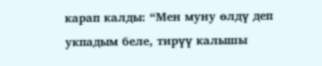карап калды: “Мен муну өлдү деп укпадым беле, тирүү калышы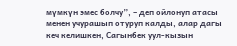мүмкүн эмес болчу”, – деп ойлонуп атасы менен учурашып отуруп калды, алар дагы кеч келишкен, Сагынбек уул-кызын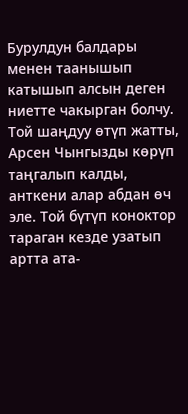Бурулдун балдары менен таанышып катышып алсын деген ниетте чакырган болчу. Той шаңдуу өтүп жатты, Арсен Чынгызды көрүп таңгалып калды, анткени алар абдан өч эле. Той бүтүп коноктор тараган кезде узатып артта ата-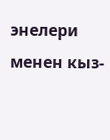энелери менен кыз-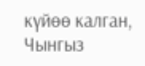күйөө калган, Чынгыз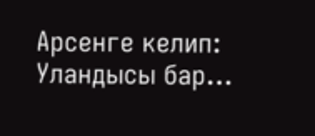Арсенге келип:
Уландысы бар…